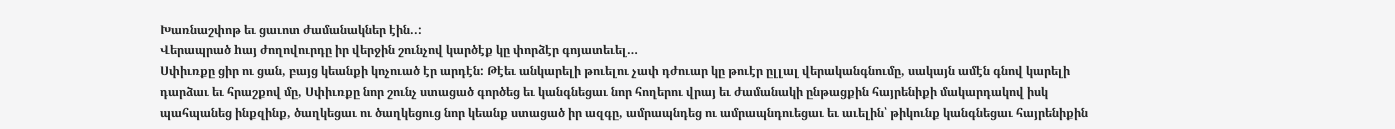Խառնաշփոթ եւ ցաւոտ ժամանակներ էին..:
Վերապրած hայ ժողովուրդը իր վերջին շունչով կարծէք կը փորձէր գոյատեւել…
Սփիւռքը ցիր ու ցան, բայց կեանքի կոչուած էր արդէն: Թէեւ անկարելի թուելու չափ դժուար կը թուէր ըլլալ վերականգնումը, սակայն ամէն գնով կարելի դարձաւ եւ հրաշքով մը, Սփիւռքը նոր շունչ ստացած գործեց եւ կանգնեցաւ նոր հողերու վրայ եւ ժամանակի ընթացքին հայրենիքի մակարդակով իսկ պահպանեց ինքզինք, ծաղկեցաւ ու ծաղկեցուց նոր կեանք ստացած իր ազգը, ամրապնդեց ու ամրապնդուեցաւ եւ աւելին՝ թիկունք կանգնեցաւ հայրենիքին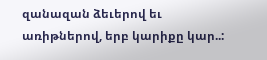զանազան ձեւերով եւ առիթներով, երբ կարիքը կար..: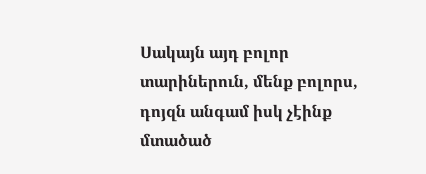Սակայն այդ բոլոր տարիներուն, մենք բոլորս, դոյզն անգամ իսկ չէինք մտածած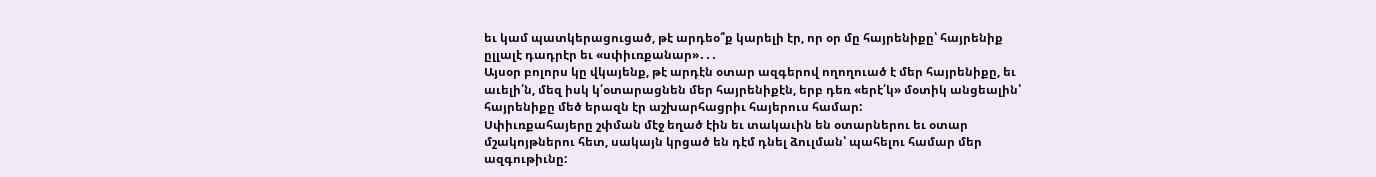եւ կամ պատկերացուցած, թէ արդեօ՞ք կարելի էր, որ օր մը հայրենիքը՝ հայրենիք ըլլալէ դադրէր եւ «սփիւռքանար»․․․
Այսօր բոլորս կը վկայենք, թէ արդէն օտար ազգերով ողողուած է մեր հայրենիքը, եւ աւելի՛ն, մեզ իսկ կ՛օտարացնեն մեր հայրենիքէն, երբ դեռ «երէ՛կ» մօտիկ անցեալին՝ հայրենիքը մեծ երազն էր աշխարհացրիւ հայերուս համար:
Սփիւռքահայերը շփման մէջ եղած էին եւ տակաւին են օտարներու եւ օտար մշակոյթներու հետ, սակայն կրցած են դէմ դնել ձուլման՝ պահելու համար մեր ազգութիւնը: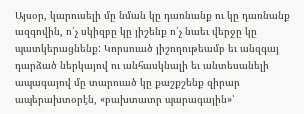Այսօր, կարուսելի մը նման կը դառնանք ու կը դառնանք ազգովին, ո՛չ սկիզբը կը յիշենք ո՛չ նաեւ վերջը կը պատկերացնենք: Կորսուած յիշողութեամբ եւ անզգայ դարձած ներկայով ու անհասկնալի եւ անտեսանելի ապագայով մը տարուած կը քաշքշենք զիրար ապերախտօրէն, «բախտաւոր պարագային»՝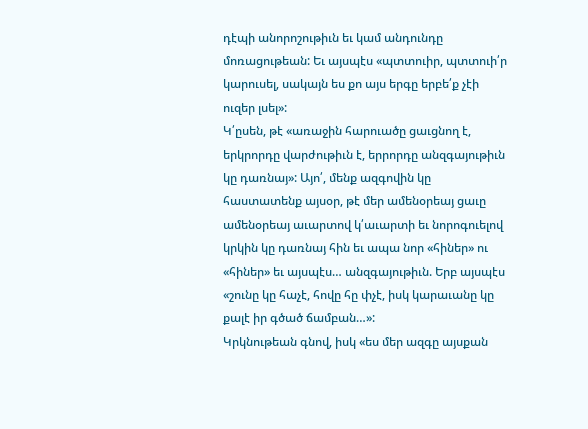դէպի անորոշութիւն եւ կամ անդունդը մոռացութեան: Եւ այսպէս «պտտուիր, պտտուի՛ր կարուսել, սակայն ես քո այս երգը երբե՛ք չէի ուզեր լսել»:
Կ՛ըսեն, թէ «առաջին հարուածը ցաւցնող է, երկրորդը վարժութիւն է, երրորդը անզգայութիւն կը դառնայ»: Այո՛, մենք ազգովին կը հաստատենք այսօր, թէ մեր ամենօրեայ ցաւը ամենօրեայ աւարտով կ՛աւարտի եւ նորոգուելով կրկին կը դառնայ հին եւ ապա նոր «հիներ» ու «հիներ» եւ այսպէս… անզգայութիւն. Երբ այսպէս «շունը կը հաչէ, հովը հը փչէ, իսկ կարաւանը կը քալէ իր գծած ճամբան…»:
Կրկնութեան գնով, իսկ «ես մեր ազգը այսքան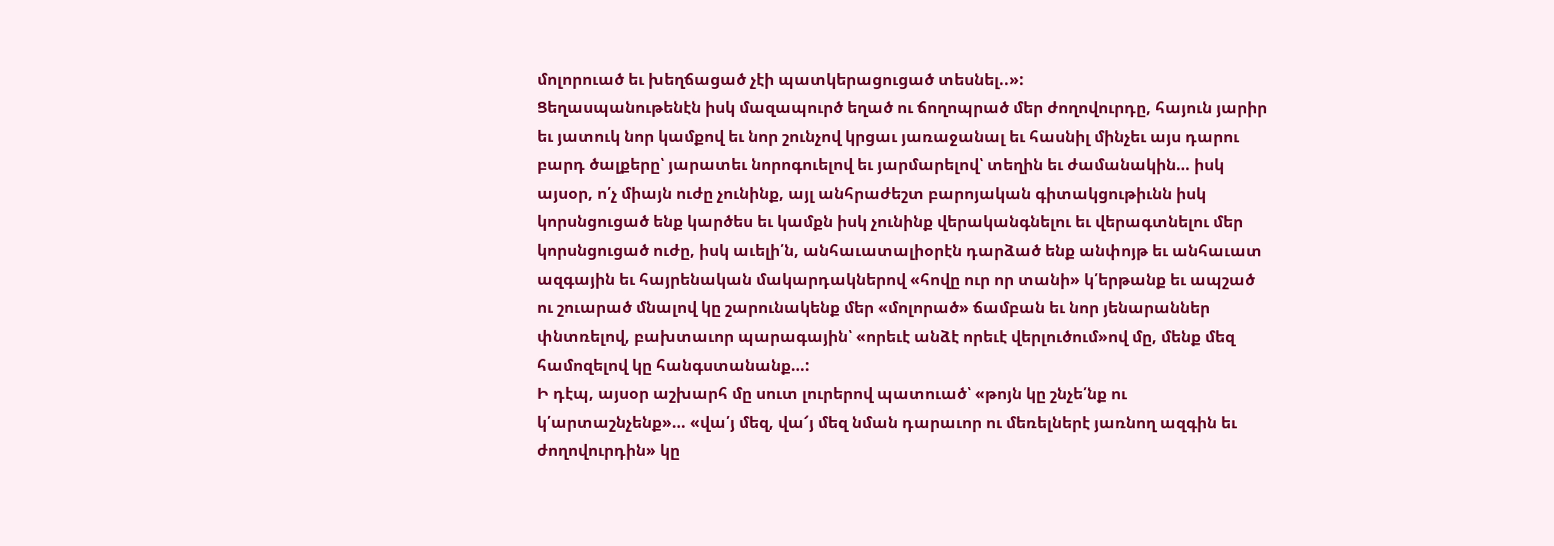մոլորուած եւ խեղճացած չէի պատկերացուցած տեսնել..»:
Ցեղասպանութենէն իսկ մազապուրծ եղած ու ճողոպրած մեր ժողովուրդը, հայուն յարիր եւ յատուկ նոր կամքով եւ նոր շունչով կրցաւ յառաջանալ եւ հասնիլ մինչեւ այս դարու բարդ ծալքերը՝ յարատեւ նորոգուելով եւ յարմարելով՝ տեղին եւ ժամանակին… իսկ այսօր, ո՛չ միայն ուժը չունինք, այլ անհրաժեշտ բարոյական գիտակցութիւնն իսկ կորսնցուցած ենք կարծես եւ կամքն իսկ չունինք վերականգնելու եւ վերագտնելու մեր կորսնցուցած ուժը, իսկ աւելի՛ն, անհաւատալիօրէն դարձած ենք անփոյթ եւ անհաւատ ազգային եւ հայրենական մակարդակներով «հովը ուր որ տանի» կ՛երթանք եւ ապշած ու շուարած մնալով կը շարունակենք մեր «մոլորած» ճամբան եւ նոր յենարաններ փնտռելով, բախտաւոր պարագային՝ «որեւէ անձէ որեւէ վերլուծում»ով մը, մենք մեզ համոզելով կը հանգստանանք…:
Ի դէպ, այսօր աշխարհ մը սուտ լուրերով պատուած՝ «թոյն կը շնչե՛նք ու կ՛արտաշնչենք»… «վա՛յ մեզ, վա՜յ մեզ նման դարաւոր ու մեռելներէ յառնող ազգին եւ ժողովուրդին» կը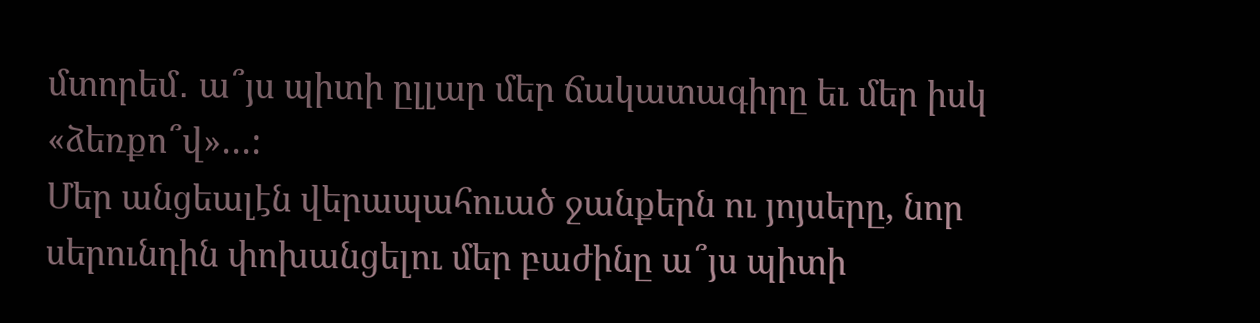մտորեմ․ ա՞յս պիտի ըլլար մեր ճակատագիրը եւ մեր իսկ «ձեռքո՞վ»…:
Մեր անցեալէն վերապահուած ջանքերն ու յոյսերը, նոր սերունդին փոխանցելու մեր բաժինը ա՞յս պիտի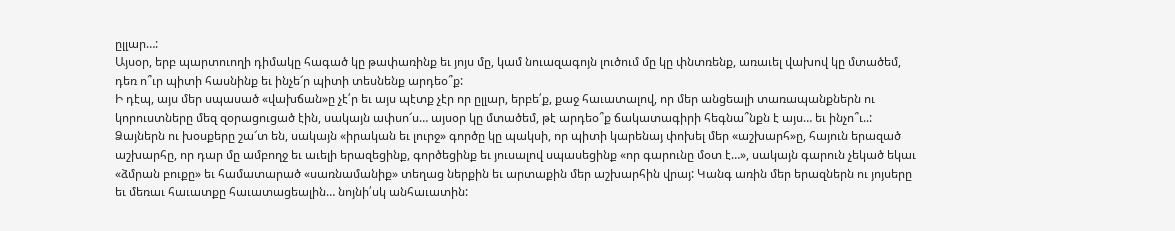ըլլար…:
Այսօր, երբ պարտուողի դիմակը հագած կը թափառինք եւ յոյս մը, կամ նուազագոյն լուծում մը կը փնտռենք, առաւել վախով կը մտածեմ, դեռ ո՞ւր պիտի հասնինք եւ ինչե՜ր պիտի տեսնենք արդեօ՞ք:
Ի դէպ, այս մեր սպասած «վախճան»ը չէ՛ր եւ այս պէտք չէր որ ըլլար, երբե՛ք, քաջ հաւատալով, որ մեր անցեալի տառապանքներն ու կորուստները մեզ զօրացուցած էին, սակայն ափսո՜ս… այսօր կը մտածեմ, թէ արդեօ՞ք ճակատագիրի հեգնա՞նքն է այս… եւ ինչո՞ւ..:
Ձայներն ու խօսքերը շա՜տ են, սակայն «իրական եւ լուրջ» գործը կը պակսի, որ պիտի կարենայ փոխել մեր «աշխարհ»ը, հայուն երազած աշխարհը, որ դար մը ամբողջ եւ աւելի երազեցինք, գործեցինք եւ յուսալով սպասեցինք «որ գարունը մօտ է…», սակայն գարուն չեկած եկաւ «ձմրան բուքը» եւ համատարած «սառնամանիք» տեղաց ներքին եւ արտաքին մեր աշխարհին վրայ: Կանգ առին մեր երազներն ու յոյսերը եւ մեռաւ հաւատքը հաւատացեալին… նոյնի՛սկ անհաւատին: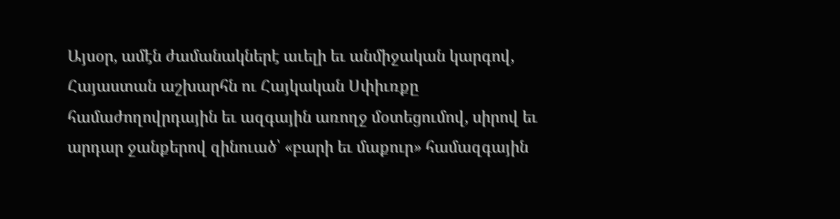Այսօր, ամէն ժամանակներէ աւելի եւ անմիջական կարգով, Հայաստան աշխարհն ու Հայկական Սփիւռքը համաժողովրդային եւ ազգային առողջ մօտեցումով, սիրով եւ արդար ջանքերով զինուած՝ «բարի եւ մաքուր» համազգային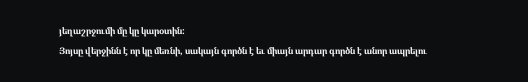յեղաշրջումի մը կը կարօտին:
Յոյսը վերջինն է որ կը մեռնի, սակայն գործն է եւ միայն արդար գործն է անոր ապրելու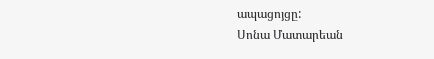ապացոյցը:
Սոնա Մատարեան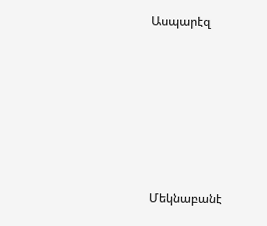Ասպարէզ







Մեկնաբանէ